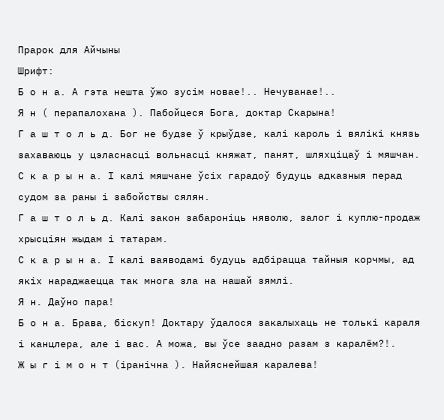Прарок для Айчыны
Шрифт:
Б о н а. А гэта нешта ўжо зусім новае!.. Нечуванае!..
Я н ( перапалохана ). Пабойцеся Бога, доктар Скарына!
Г а ш т о л ь д. Бог не будзе ў крыўдзе, калі кароль і вялікі князь захаваюць у цэласнасці вольнасці княжат, панят, шляхціцаў і мяшчан.
С к а р ы н а. І калі мяшчане ўсіх гарадоў будуць адказныя перад судом за раны і забойствы сялян.
Г а ш т о л ь д. Калі закон забароніць няволю, залог і куплю-продаж хрысціян жыдам і татарам.
С к а р ы н а. І калі ваяводамі будуць адбірацца тайныя корчмы, ад якіх нараджаецца так многа зла на нашай зямлі.
Я н. Даўно пара!
Б о н а. Брава, біскуп! Доктару ўдалося закалыхаць не толькі караля і канцлера, але і вас. А можа, вы ўсе заадно разам з каралём?!.
Ж ы г і м о н т (іранічна ). Найяснейшая каралева!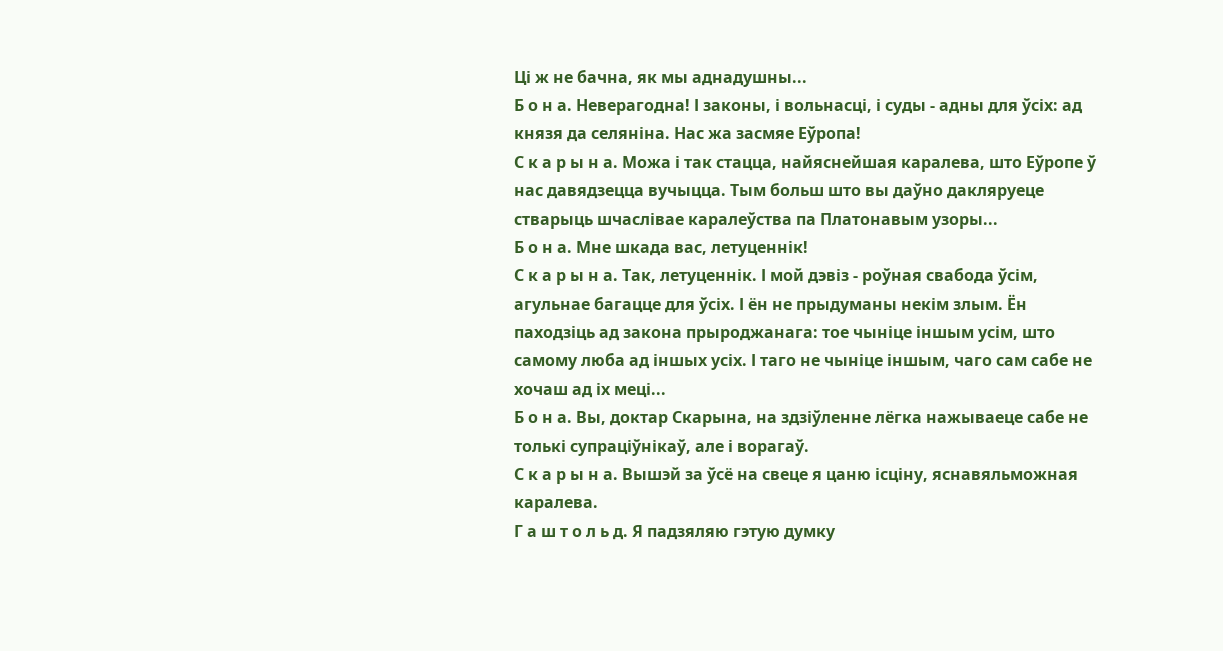Ці ж не бачна, як мы аднадушны...
Б о н а. Неверагодна! І законы, і вольнасці, і суды - адны для ўсіх: ад князя да селяніна. Нас жа засмяе Еўропа!
С к а р ы н а. Можа і так стацца, найяснейшая каралева, што Еўропе ў нас давядзецца вучыцца. Тым больш што вы даўно дакляруеце стварыць шчаслівае каралеўства па Платонавым узоры...
Б о н а. Мне шкада вас, летуценнік!
С к а р ы н а. Так, летуценнік. І мой дэвіз - роўная свабода ўсім, агульнае багацце для ўсіх. І ён не прыдуманы некім злым. Ён паходзіць ад закона прыроджанага: тое чыніце іншым усім, што самому люба ад іншых усіх. І таго не чыніце іншым, чаго сам сабе не хочаш ад іх меці...
Б о н а. Вы, доктар Скарына, на здзіўленне лёгка нажываеце сабе не толькі супраціўнікаў, але і ворагаў.
С к а р ы н а. Вышэй за ўсё на свеце я цаню ісціну, яснавяльможная каралева.
Г а ш т о л ь д. Я падзяляю гэтую думку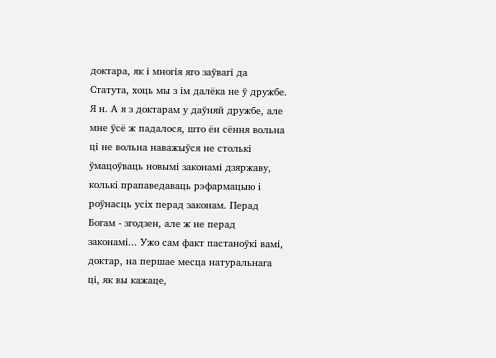доктара, як і многія яго заўвагі да Статута, хоць мы з ім далёка не ў дружбе.
Я н. А я з доктарам у даўняй дружбе, але мне ўсё ж падалося, што ён сёння вольна ці не вольна наважыўся не столькі ўмацоўваць новымі законамі дзяржаву, колькі прапаведаваць рэфармацыю і роўнасць усіх перад законам. Перад Богам - згодзен, але ж не перад законамі... Ужо сам факт пастаноўкі вамі, доктар, на першае месца натуральнага ці, як вы кажаце,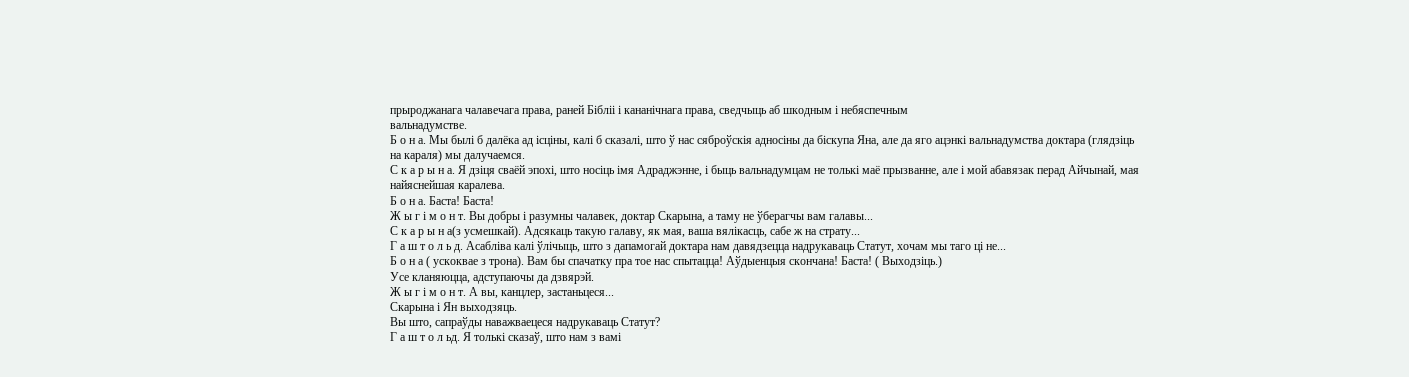прыроджанага чалавечага права, раней Бібліі і кананічнага права, сведчыць аб шкодным і небяспечным
вальнадумстве.
Б о н а. Мы былі б далёка ад ісціны, калі б сказалі, што ў нас сяброўскія адносіны да біскупа Яна, але да яго ацэнкі вальнадумства доктара (глядзіць
на караля) мы далучаемся.
С к а р ы н а. Я дзіця сваёй эпохі, што носіць імя Адраджэнне, і быць вальнадумцам не толькі маё прызванне, але і мой абавязак перад Айчынай, мая
найяснейшая каралева.
Б о н а. Баста! Баста!
Ж ы г і м о н т. Вы добры і разумны чалавек, доктар Скарына, а таму не ўберагчы вам галавы...
С к а р ы н а(з усмешкай). Адсякаць такую галаву, як мая, ваша вялікасць, сабе ж на страту...
Г а ш т о л ь д. Асабліва калі ўлічыць, што з дапамогай доктара нам давядзецца надрукаваць Статут, хочам мы таго ці не...
Б о н а ( ускоквае з трона). Вам бы спачатку пра тое нас спытацца! Аўдыенцыя скончана! Баста! ( Выходзіць.)
Усе кланяюцца, адступаючы да дзвярэй.
Ж ы г і м о н т. А вы, канцлер, застаньцеся...
Скарына і Ян выходзяць.
Вы што, сапраўды наважваецеся надрукаваць Статут?
Г а ш т о л ьд. Я толькі сказаў, што нам з вамі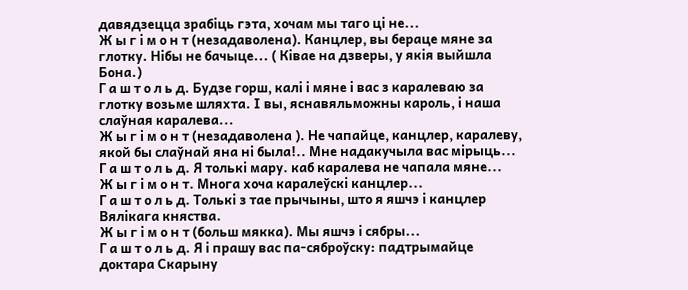давядзецца зрабіць гэта, хочам мы таго ці не...
Ж ы г і м о н т (незадаволена). Канцлер, вы бераце мяне за глотку. Нібы не бачыце... ( Ківае на дзверы, у якія выйшла Бона.)
Г а ш т о л ь д. Будзе горш, калі і мяне і вас з каралеваю за глотку возьме шляхта. І вы, яснавяльможны кароль, і наша слаўная каралева...
Ж ы г і м о н т (незадаволена ). Не чапайце, канцлер, каралеву, якой бы слаўнай яна ні была!.. Мне надакучыла вас мірыць...
Г а ш т о л ь д. Я толькі мару. каб каралева не чапала мяне...
Ж ы г і м о н т. Многа хоча каралеўскі канцлер...
Г а ш т о л ь д. Толькі з тае прычыны, што я яшчэ і канцлер Вялікага княства.
Ж ы г і м о н т (больш мякка). Мы яшчэ і сябры...
Г а ш т о л ь д. Я і прашу вас па-сяброўску: падтрымайце доктара Скарыну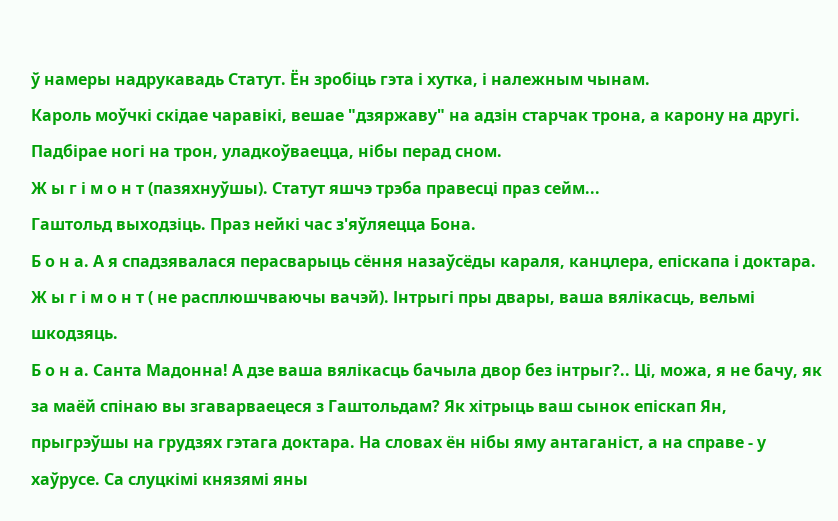ў намеры надрукавадь Статут. Ён зробіць гэта і хутка, і належным чынам.
Кароль моўчкі скідае чаравікі, вешае "дзяржаву" на адзін старчак трона, а карону на другі. Падбірае ногі на трон, уладкоўваецца, нібы перад сном.
Ж ы г і м о н т (пазяхнуўшы). Статут яшчэ трэба правесці праз сейм...
Гаштольд выходзіць. Праз нейкі час з'яўляецца Бона.
Б о н а. А я спадзявалася перасварыць сёння назаўсёды караля, канцлера, епіскапа і доктара.
Ж ы г і м о н т ( не расплюшчваючы вачэй). Інтрыгі пры двары, ваша вялікасць, вельмі шкодзяць.
Б о н а. Санта Мадонна! А дзе ваша вялікасць бачыла двор без інтрыг?.. Ці, можа, я не бачу, як за маёй спінаю вы згаварваецеся з Гаштольдам? Як хітрыць ваш сынок епіскап Ян, прыгрэўшы на грудзях гэтага доктара. На словах ён нібы яму антаганіст, а на справе - у хаўрусе. Са слуцкімі князямі яны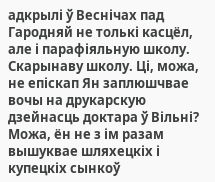адкрылі ў Веснічах пад Гародняй не толькі касцёл, але і парафіяльную школу. Скарынаву школу. Ці, можа, не епіскап Ян заплюшчвае вочы на друкарскую дзейнасць доктара ў Вільні? Можа, ён не з ім разам вышуквае шляхецкіх і купецкіх сынкоў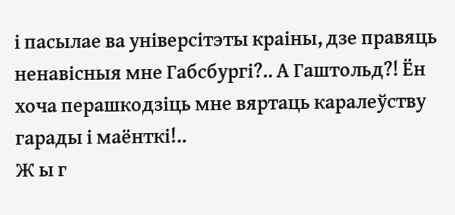і пасылае ва універсітэты краіны, дзе правяць ненавісныя мне Габсбургі?.. А Гаштольд?! Ён хоча перашкодзіць мне вяртаць каралеўству гарады і маёнткі!..
Ж ы г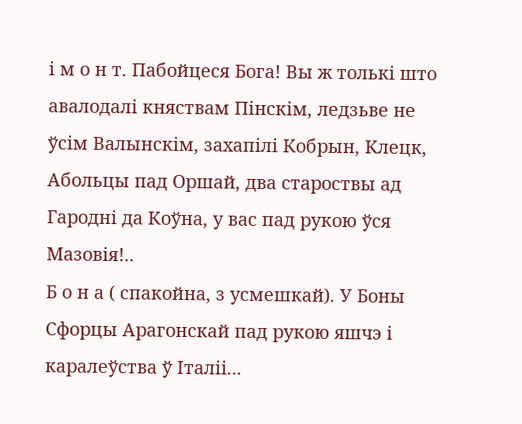і м о н т. Пабойцеся Бога! Вы ж толькі што авалодалі княствам Пінскім, ледзьве не ўсім Валынскім, захапілі Кобрын, Клецк, Абольцы пад Оршай, два староствы ад Гародні да Коўна, у вас пад рукою ўся Мазовія!..
Б о н а ( спакойна, з усмешкай). У Боны Сфорцы Арагонскай пад рукою яшчэ і каралеўства ў Італіі...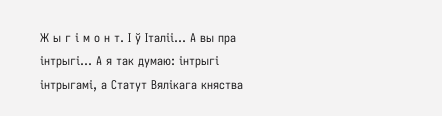Ж ы г і м о н т. І ў Італіі... А вы пра інтрыгі... А я так думаю: інтрыгі інтрыгамі, а Статут Вялікага княства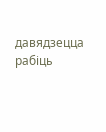давядзецца рабіць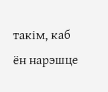такім, каб ён нарэшце